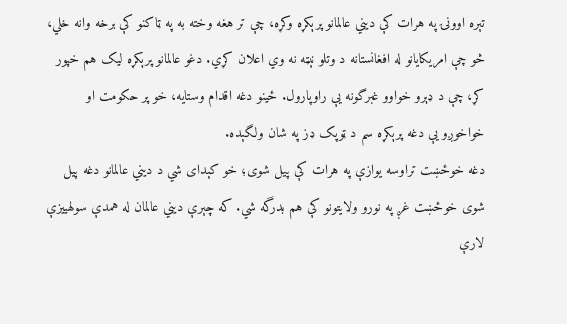تېره اوونۍ په هرات کې دیني عالمانو پرېکړه وکړه، چې تر هغه وخته به په ټاکنو کې برخه وانه خلي، څو چې امریکایانو له افغانستانه د وتلو نېټه نه وي اعلان کړي. دغو عالمانو پرېکړه لیک هم خپور کړ، چې د ډېرو خواوو غبرگونه یې راوپارول. ځینو دغه اقدام وستایه، خو پر حکومت او خواخوږو یې دغه پرېکړه سم د ټوپک ډز په شان ولگېده.
دغه خوځښت تراوسه یوازې په هرات کې پیل شوی؛ خو کېدای شي د دیني عالمانو دغه پیل شوی خوځښت غږ په نورو ولایتونو کې هم بدرگه شي. که چېرې دیني عالمان له همدې سولهییزې لارې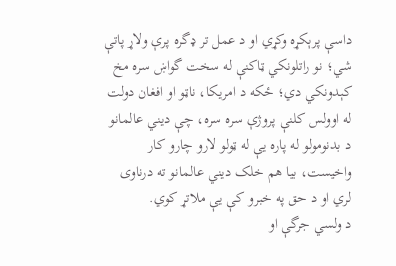داسې پرېکړه وکړي او د عمل تر ډگره پرې ولاړ پاتې شي؛ نو راتلونکي ټاکنې له سخت گواښ سره مخ کېدونکي دي؛ ځکه د امریکا، ناټو او افغان دولت له اوولس کلنې پروژې سره سره، چې دیني عالمانو د بدنومولو له پاره یې له ټولو لارو چارو کار واخیست، بیا هم خلک دیني عالمانو ته درناوی لري او د حق په خبرو کې یې ملاتړ کوي.
د ولسي جرگې او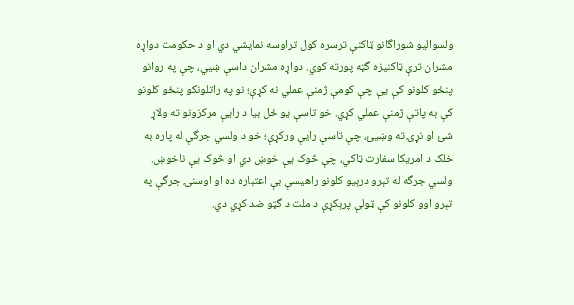ولسوالیو شوراگانو ټاکنې ترسره کول تراوسه نمایشي دي او د حکومت دواړه مشران ترې ټاکنیزه گټه پورته کوي. دواړه مشران داسې ښيي، چې په روانو پنځو کلونو کې یې چې کومې ژمنې عملي نه کړې؛ نو په راتلونکو پنځو کلونو کې به پاتې ژمنې عملي کړي. خو تاسې یو ځل بیا د رایې مرکزونو ته ولاړ شئ او نړۍ ته وښيئ، چې تاسې رایې ورکړې؛ خو د ولسي جرگې له پاره به خلک د امریکا سفارت ټاکي، چې څوک یې خوښ دي او څوک یې ناخوښ.
ولسي جرگه له تېرو درېیو کلونو راهیسې بې اعتباره ده او اوسنۍ جرگې په تېرو اوو کلونو کې ټولې پرېکړې د ملت د گټو ضد کړي دي.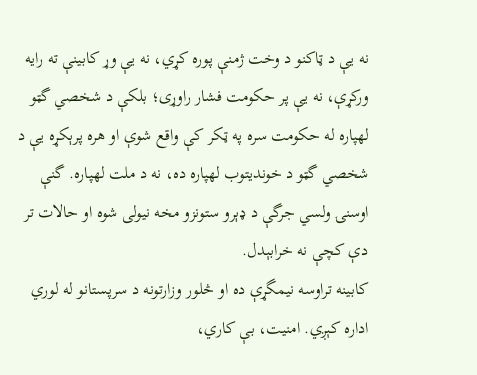نه یې د ټاکنو د وخت ژمنې پوره کړي، نه یې وړ کابینې ته رایه ورکړې، نه یې پر حکومت فشار راوړی؛ بلکې د شخصي گټو لهپاره له حکومت سره په ټکر کې واقع شوې او هره پرېکړه یې د شخصي گټو د خوندیتوب لهپاره ده، نه د ملت لهپاره. گنې اوسنۍ ولسي جرگې د ډېرو ستونزو مخه نیولی شوه او حالات تر دې کچې نه خرابېدل.
کابینه تراوسه نیمگړې ده او څلور وزارتونه د سرپستانو له لوري اداره کېږي. امنیت، بې کاري،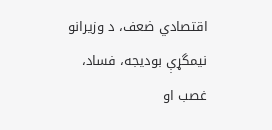اقتصادي ضعف، د وزیرانو نیمگړې بودیجه، فساد، غصب او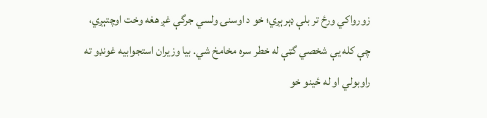زورواکي ورځ تر بلې ډېرېږي؛ خو د اوسنۍ ولسي جرگې غږ هغه وخت اوچتېږي، چې کله یې شخصي گټې له خطر سره مخامخ شي. بیا وزیران استجوابیه غونډو ته راوبولي او له ځینو خو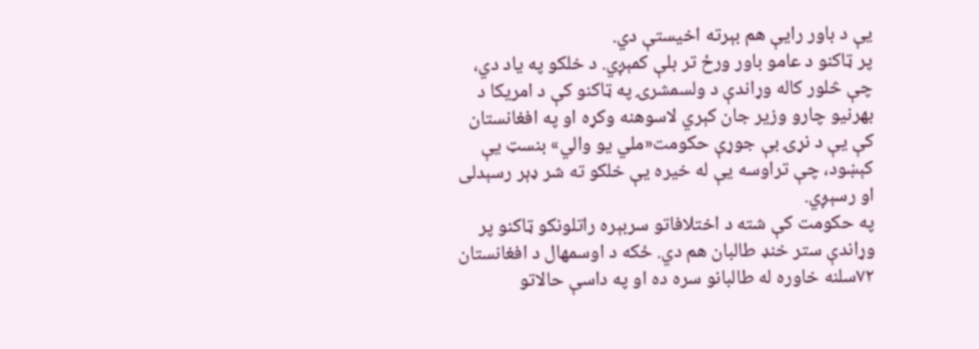یې د باور رایې هم بېرته اخیستې دي.
پر ټاکنو د عامو باور ورځ تر بلې کمېږي. د خلکو په یاد دي، چې څلور کاله وړاندې د ولسمشرۍ په ټاکنو کې د امریکا د بهرنیو چارو وزیر جان کېري لاسوهنه وکړه او په افغانستان کې یې د نړۍ بې جوړې حکومت«ملي یو والي» بنسټ یې کېښود، چې تراوسه یې له خیره یې خلکو ته شر ډېر رسېدلی او رسېږي.
په حکومت کې شته د اختلافاتو سربېره راتلونکو ټاکنو پر وړاندې ستر خنډ طالبان هم دي. ځکه د اوسمهال د افغانستان ۷۲سلنه خاوره له طالبانو سره ده او په داسې حالاتو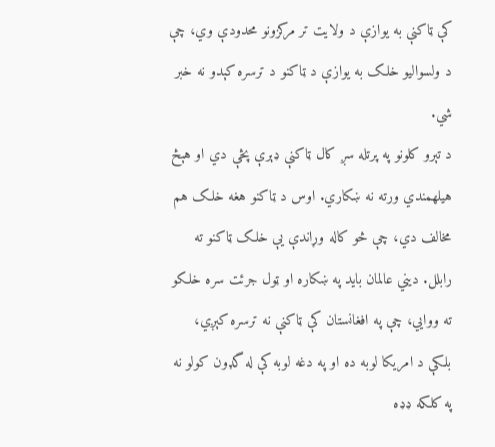کې ټاکنې به یوازې د ولایت تر مرکزونو محدودې وي، چې د ولسوالیو خلک به یوازې د ټاکنو د ترسره کېدو نه خبر شي.
د تېرو کلونو په پرتله سږ کال ټاکنې ډېرې پڅې دي او هېڅ هیلهمندي ورته نه ښکاري. اوس د ټاکنو هغه خلک هم مخالف دي، چې څو کاله وړاندې یې خلک ټاکنو ته رابلل. دیني عالمان باید په ښکاره او ټول جرئت سره خلکو ته ووايي، چې په افغانستان کې ټاکنې نه ترسره کېږي، بلکې د امریکا لوبه ده او په دغه لوبه کې له گډون کولو نه په کلکه ډډه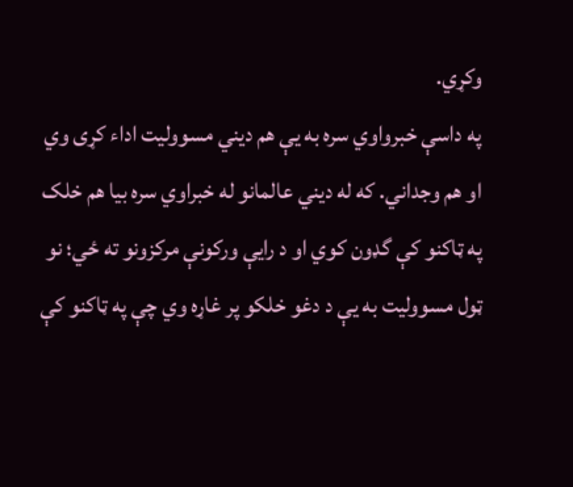وکړي.
په داسې خبرواوي سره به یې هم دیني مسوولیت اداء کړی وي او هم وجداني. که له دیني عالمانو له خبراوي سره بیا هم خلک په ټاکنو کې گډون کوي او د رایې ورکونې مرکزونو ته ځي؛ نو ټول مسوولیت به یې د دغو خلکو پر غاړه وي چې په ټاکنو کې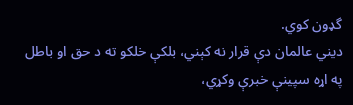گډون کوي.
دیني عالمان دې قرار نه کېني، بلکې خلکو ته د حق او باطل په اړه سپینې خبرې وکړي،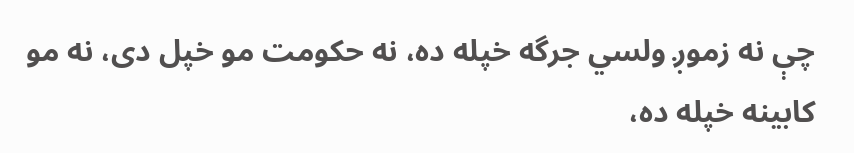چې نه زموږ ولسي جرگه خپله ده، نه حکومت مو خپل دی، نه مو کابینه خپله ده،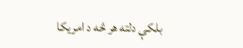بلکې دلته هر څه د امریکا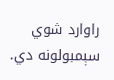راوارد شوي سېمبولونه دي.